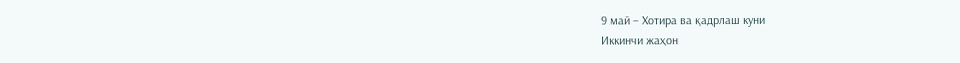9 май – Хотира ва қадрлаш куни
Иккинчи жаҳон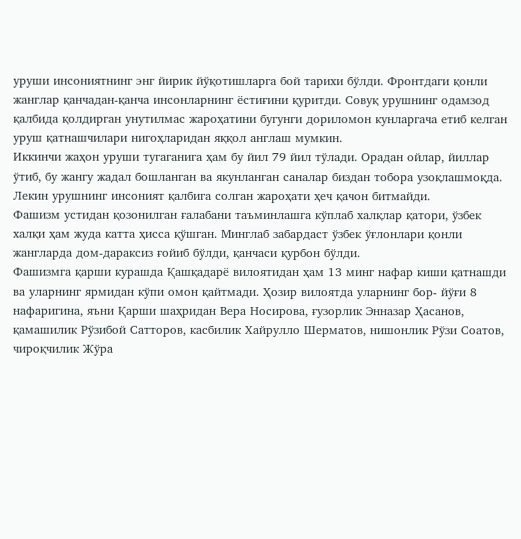уруши инсониятнинг энг йирик йўқотишларга бой тарихи бўлди. Фронтдаги қонли жанглар қанчадан-қанча инсонларнинг ёстиғини қуритди. Совуқ урушнинг одамзод қалбида қолдирган унутилмас жароҳатини бугунги дориломон кунларгача етиб келган уруш қатнашчилари нигоҳларидан яққол англаш мумкин.
Иккинчи жаҳон уруши тугаганига ҳам бу йил 79 йил тўлади. Орадан ойлар, йиллар ўтиб, бу жангу жадал бошланган ва якунланган саналар биздан тобора узоқлашмоқда. Лекин урушнинг инсоният қалбига солган жароҳати ҳеч қачон битмайди.
Фашизм устидан қозонилган ғалабани таъминлашга кўплаб халқлар қатори, ўзбек халқи ҳам жуда катта ҳисса қўшган. Минглаб забардаст ўзбек ўғлонлари қонли жангларда дом-дараксиз ғойиб бўлди, қанчаси қурбон бўлди.
Фашизмга қарши курашда Қашқадарё вилоятидан ҳам 13 минг нафар киши қатнашди ва уларнинг ярмидан кўпи омон қайтмади. Ҳозир вилоятда уларнинг бор- йўғи 8 нафаригина, яъни Қарши шаҳридан Вера Носирова, ғузорлик Энназар Ҳасанов, қамашилик Рўзибой Сатторов, касбилик Хайрулло Шерматов, нишонлик Рўзи Соатов, чироқчилик Жўра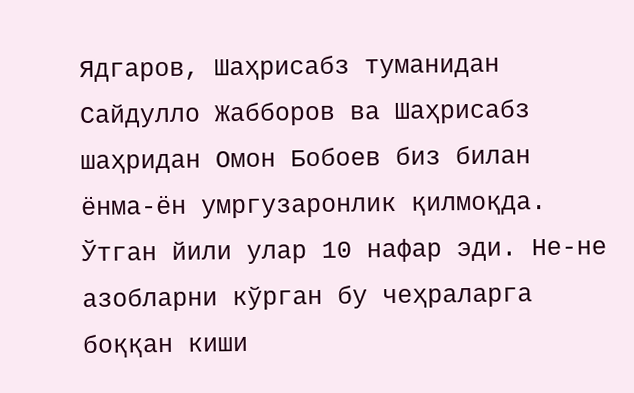Ядгаров, Шаҳрисабз туманидан Сайдулло Жабборов ва Шаҳрисабз шаҳридан Омон Бобоев биз билан ёнма-ён умргузаронлик қилмоқда. Ўтган йили улар 10 нафар эди. Не-не азобларни кўрган бу чеҳраларга боққан киши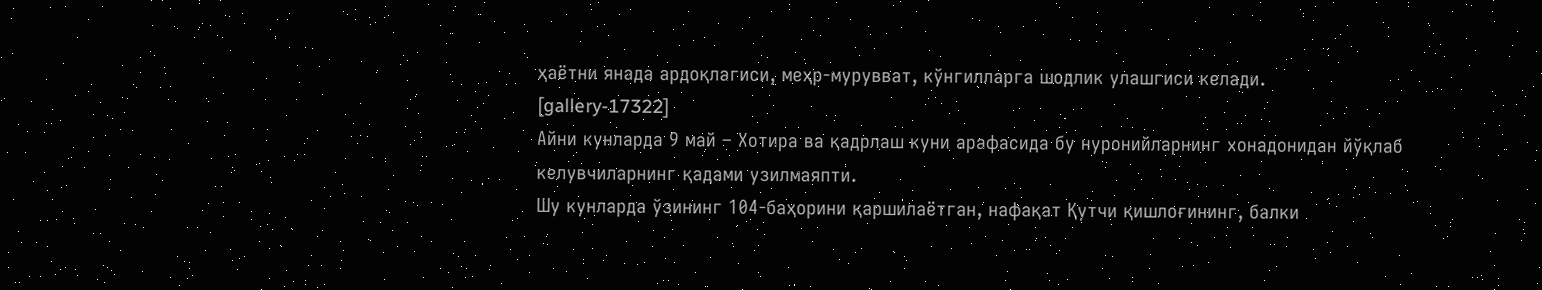ҳаётни янада ардоқлагиси, меҳр-мурувват, кўнгилларга шодлик улашгиси келади.
[gallery-17322]
Айни кунларда 9 май – Хотира ва қадрлаш куни арафасида бу нуронийларнинг хонадонидан йўқлаб келувчиларнинг қадами узилмаяпти.
Шу кунларда ўзининг 104-баҳорини қаршилаётган, нафақат Қутчи қишлоғининг, балки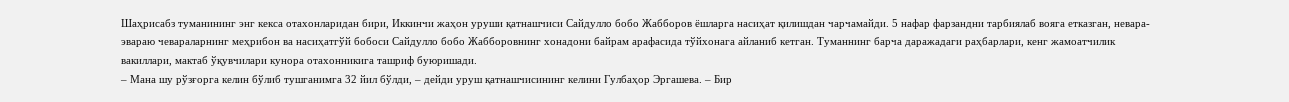Шаҳрисабз туманининг энг кекса отахонларидан бири, Иккинчи жаҳон уруши қатнашчиси Сайдулло бобо Жабборов ёшларга насиҳат қилишдан чарчамайди. 5 нафар фарзандни тарбиялаб вояга етказган, невара-эвараю чевараларнинг меҳрибон ва насиҳатгўй бобоси Сайдулло бобо Жабборовнинг хонадони байрам арафасида тўйхонага айланиб кетган. Туманнинг барча даражадаги раҳбарлари, кенг жамоатчилик вакиллари, мактаб ўқувчилари кунора отахонникига ташриф буюришади.
– Мана шу рўзғорга келин бўлиб тушганимга 32 йил бўлди, – дейди уруш қатнашчисининг келини Гулбаҳор Эргашева. – Бир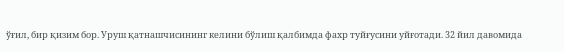ўғил, бир қизим бор. Уруш қатнашчисининг келини бўлиш қалбимда фахр туйғусини уйғотади. 32 йил давомида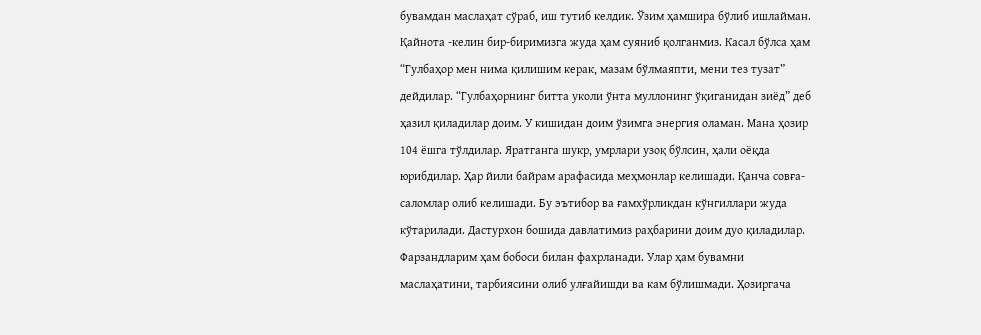бувамдан маслаҳат сўраб, иш тутиб келдик. Ўзим ҳамшира бўлиб ишлайман. Қайнота -келин бир-биримизга жуда ҳам суяниб қолганмиз. Касал бўлса ҳам “Гулбаҳор мен нима қилишим керак, мазам бўлмаяпти, мени тез тузат” дейдилар. “Гулбаҳорнинг битта уколи ўнта муллонинг ўқиганидан зиёд” деб ҳазил қиладилар доим. У кишидан доим ўзимга энергия оламан. Мана ҳозир 104 ёшга тўлдилар. Яратганга шукр, умрлари узоқ бўлсин, ҳали оёқда юрибдилар. Ҳар йили байрам арафасида меҳмонлар келишади. Қанча совға- саломлар олиб келишади. Бу эътибор ва ғамхўрликдан кўнгиллари жуда кўтарилади. Дастурхон бошида давлатимиз раҳбарини доим дуо қиладилар. Фарзандларим ҳам бобоси билан фахрланади. Улар ҳам бувамни маслаҳатини, тарбиясини олиб улғайишди ва кам бўлишмади. Ҳозиргача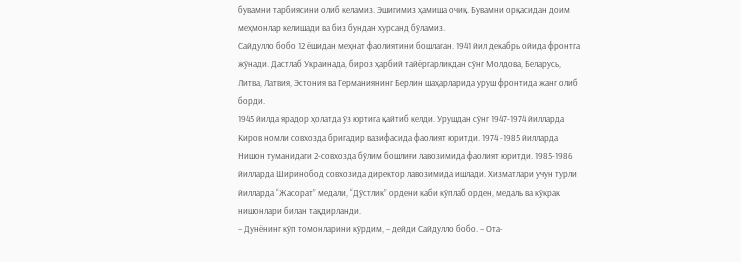бувамни тарбиясини олиб келамиз. Эшигимиз ҳамиша очиқ. Бувамни орқасидан доим меҳмонлар келишади ва биз бундан хурсанд бўламиз.
Сайдулло бобо 12 ёшидан меҳнат фаолиятини бошлаган. 1941 йил декабрь ойида фронтга жўнади. Дастлаб Украинада, бироз ҳарбий тайёргарликдан сўнг Молдова, Беларусь, Литва, Латвия, Эстония ва Германиянинг Берлин шаҳарларида уруш фронтида жанг олиб борди.
1945 йилда ярадор ҳолатда ўз юртига қайтиб келди. Урушдан сўнг 1947-1974 йилларда Киров номли совхозда бригадир вазифасида фаолият юритди. 1974 -1985 йилларда Нишон туманидаги 2-совхозда бўлим бошлиғи лавозимида фаолият юритди. 1985-1986 йилларда Ширинобод совхозида директор лавозимида ишлади. Хизматлари учун турли йилларда “Жасорат” медали, “Дўстлик” ордени каби кўплаб орден, медаль ва кўкрак нишонлари билан тақдирланди.
– Дунёнинг кўп томонларини кўрдим, – дейди Сайдулло бобо. – Ота-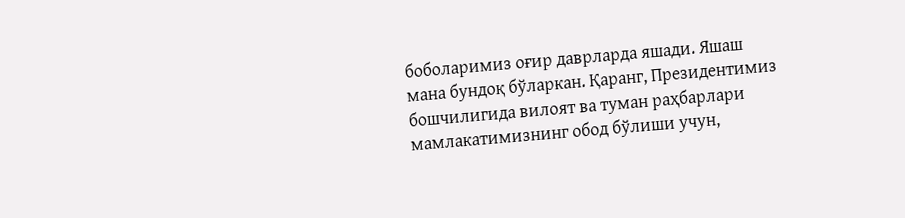боболаримиз оғир даврларда яшади. Яшаш мана бундоқ бўларкан. Қаранг, Президентимиз бошчилигида вилоят ва туман раҳбарлари мамлакатимизнинг обод бўлиши учун,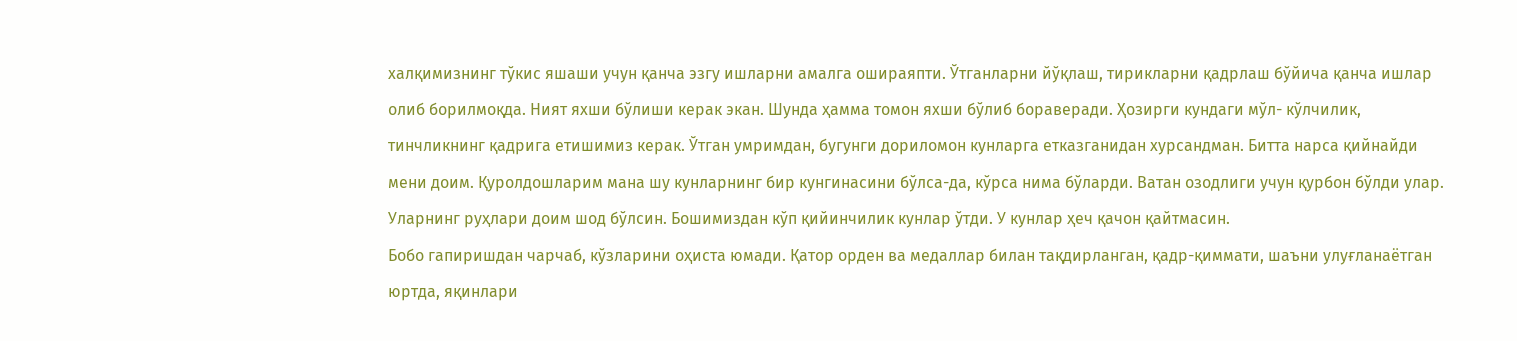халқимизнинг тўкис яшаши учун қанча эзгу ишларни амалга ошираяпти. Ўтганларни йўқлаш, тирикларни қадрлаш бўйича қанча ишлар олиб борилмоқда. Ният яхши бўлиши керак экан. Шунда ҳамма томон яхши бўлиб бораверади. Ҳозирги кундаги мўл- кўлчилик, тинчликнинг қадрига етишимиз керак. Ўтган умримдан, бугунги дориломон кунларга етказганидан хурсандман. Битта нарса қийнайди мени доим. Қуролдошларим мана шу кунларнинг бир кунгинасини бўлса-да, кўрса нима бўларди. Ватан озодлиги учун қурбон бўлди улар. Уларнинг руҳлари доим шод бўлсин. Бошимиздан кўп қийинчилик кунлар ўтди. У кунлар ҳеч қачон қайтмасин.
Бобо гапиришдан чарчаб, кўзларини оҳиста юмади. Қатор орден ва медаллар билан тақдирланган, қадр-қиммати, шаъни улуғланаётган юртда, яқинлари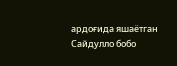ардоғида яшаётган Сайдулло бобо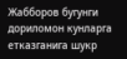Жабборов бугунги дориломон кунларга етказганига шукр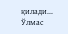қилади...
Ўлмас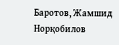Баротов, Жамшид Норқобилов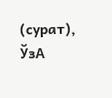(сурат),
ЎзА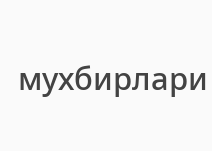мухбирлари